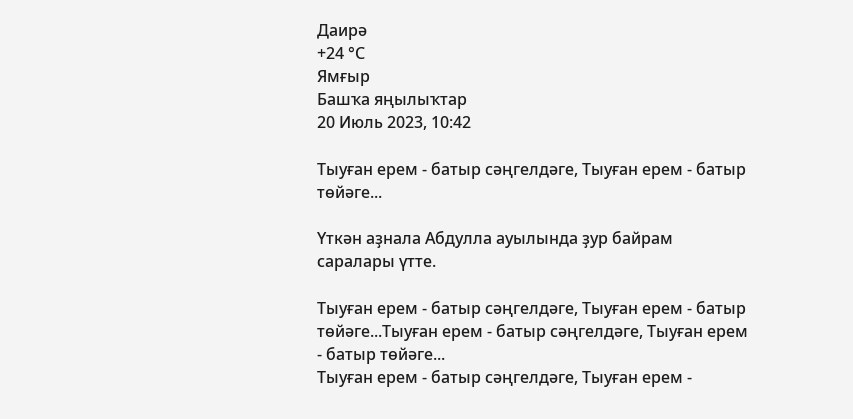Даирә
+24 °С
Ямғыр
Башҡа яңылыҡтар
20 Июль 2023, 10:42

Тыуған ерем - батыр сәңгелдәге, Тыуған ерем - батыр төйәге...

Үткән аҙнала Абдулла ауылында ҙур байрам саралары үтте.

Тыуған ерем - батыр сәңгелдәге, Тыуған ерем - батыр төйәге...Тыуған ерем - батыр сәңгелдәге, Тыуған ерем - батыр төйәге...
Тыуған ерем - батыр сәңгелдәге, Тыуған ерем -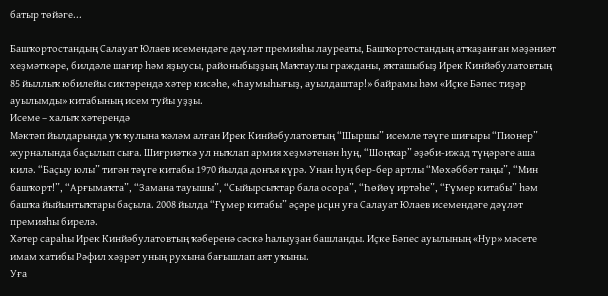батыр төйәге...

Башҡортостандың Салауат Юлаев исемендәге дәүләт премияһы лауреаты, Башҡортостандың атҡаҙанған мәҙәниәт хеҙмәткәре, билдәле шағир һәм яҙыусы, районыбыҙҙың Маҡтаулы гражданы, яҡташыбыҙ Ирек Кинйәбулатовтың 85 йыллыҡ юбилейы сиктәрендә хәтер кисәһе, «Һаумыһығыҙ, ауылдаштар!» байрамы һәм «Иҫке Бәпес тиҙәр ауылымды» китабының исем туйы уҙҙы.
Исеме – халыҡ хәтерендә
Мәктәп йылдарында уҡ ҡулына ҡәләм алған Ирек Кинйәбулатовтың “Шыршы” исемле тәүге шиғыры “Пионер” журналында баҫылып сыға. Шиғриәткә ул ныҡлап армия хеҙмәтенән һуң, “Шоңҡар” әҙәби-ижад түңәрәге аша килә. “Баҫыу юлы” тигән тәүге китабы 1970 йылда донъя күрә. Унан һуң бер-бер артлы “Мөхәббәт таңы”, “Мин башҡорт!”, “Арғымаҡта”, “Замана тауышы”, “Сыйырсыҡтар бала осора”, “Һөйөү иртәһе”, “Ғүмер китабы” һәм башҡа йыйынтыҡтары баҫыла. 2008 йылда “Ғүмер китабы” әҫәре µсµн уға Салауат Юлаев исемендәге дәүләт премияһы бирелә.
Хәтер сараһы Ирек Кинйәбулатовтың ҡәберенә сәскә һалыуҙан башланды. Иҫке Бәпес ауылының «Нур» мәсете имам хатибы Рәфил хәҙрәт уның рухына бағышлап аят уҡыны.
Уға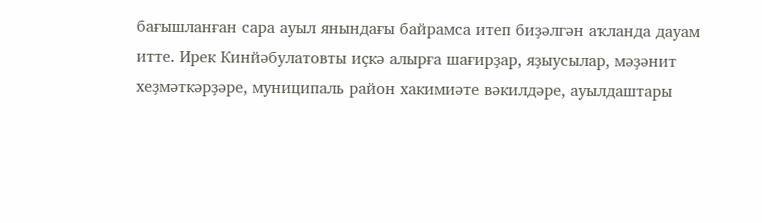бағышланған сара ауыл янындағы байрамса итеп биҙәлгән аҡланда дауам итте. Ирек Кинйәбулатовты иҫкә алырға шағирҙар, яҙыусылар, мәҙәнит хеҙмәткәрҙәре, муниципаль район хакимиәте вәкилдәре, ауылдаштары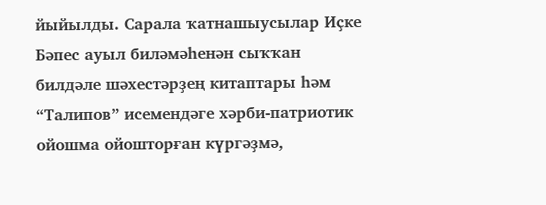йыйылды. Сарала ҡатнашыусылар Иҫке Бәпес ауыл биләмәһенән сыҡҡан билдәле шәхестәрҙең китаптары һәм “Талипов” исемендәге хәрби-патриотик ойошма ойошторған күргәҙмә,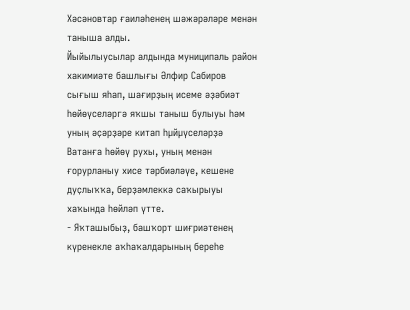Хәсәновтар ғаиләһенең шәжәрәләре менән таныша алды.
Йыйылыусылар алдында муниципаль район хакимиәте башлығы Әлфир Сабиров сығыш яһап, шағирҙың исеме әҙәбиәт һөйөүселәргә яҡшы таныш булыуы һәм уның әҫәрҙәре китап һµйµүселәрҙә Ватанға һөйөү рухы, уның менән ғорурланыу хисе тәрбиәләүе, кешене дуҫлыҡҡа, берҙәмлеккә саҡырыуы хаҡында һөйләп үтте.
- Яҡташыбыҙ, башҡорт шиғриәтенең күренекле аҡһаҡалдарының береһе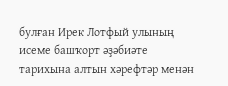булған Ирек Лотфый улының исеме башҡорт әҙәбиәте тарихына алтын хәрефтәр менән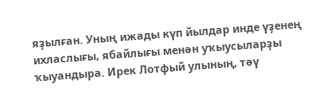яҙылған. Уның ижады күп йылдар инде үҙенең ихласлығы, ябайлығы менән уҡыусыларҙы ҡыуандыра. Ирек Лотфый улының, тәү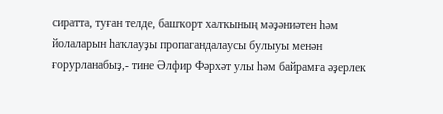сиратта, туған телде, башҡорт халҡының мәҙәниәтен һәм йолаларын һаҡлауҙы пропагандалаусы булыуы менән ғорурланабыҙ,- тине Әлфир Фәрхәт улы һәм байрамға әҙерлек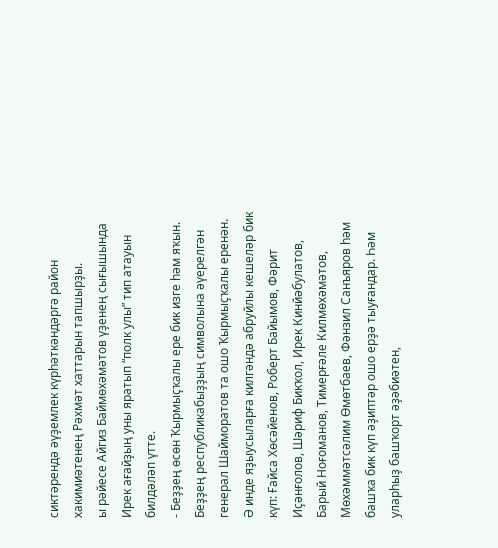сиктәрендә әүҙемлек күрһәткәндәргә район хакимиәтенең Рәхмәт хаттарын тапшырҙы.
ы рәйесе Айгиз Баймөхәмәтов үҙенең сығышында Ирек ағайҙың уны яратып “полк улы” тип атауын билдәләп үтте.
- Беҙҙең өсөн Ҡырмыҫҡалы ере бик изге һәм яҡын. Беҙҙең республикабыҙҙың символына әүерелгән генерал Шайморатов та ошо Ҡырмыҫҡалы еренән. Ә инде яҙыусыларға килгәндә абруйлы кешеләр бик күп: Ғайса Хөсәйенов, Роберт Байымов, Фәрит Иҫәнғолов, Шәриф Бикҡол, Ирек Кинйәбулатов, Барый Ноғоманов, Тимерғәле Килмөхәмәтов, Мөхәммәтсәлим Өмөтбаев, Фәнзил Санъяров һәм башҡа бик күп әҙиптәр ошо ерҙә тыуғандар. Һәм уларһыҙ башҡорт әҙәбиәтен,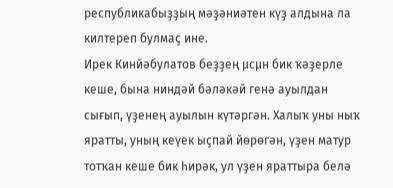республикабыҙҙың мәҙәниәтен күҙ алдына ла килтереп булмаҫ ине.
Ирек Кинйәбулатов беҙҙең µсµн бик ҡәҙерле кеше, бына ниндәй бәләкәй генә ауылдан сығып, үҙенең ауылын күтәргән. Халыҡ уны ныҡ яратты, уның кеүек ыҫпай йөрөгән, үҙен матур тотҡан кеше бик һирәк, ул үҙен яраттыра белә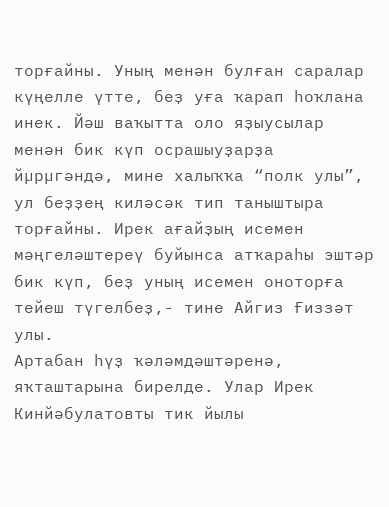торғайны. Уның менән булған саралар күңелле үтте, беҙ уға ҡарап һоҡлана инек. Йәш ваҡытта оло яҙыусылар менән бик күп осрашыуҙарҙа йµрµгәндә, мине халыҡҡа “полк улы”, ул беҙҙең киләсәк тип таныштыра торғайны. Ирек ағайҙың исемен мәңгеләштереү буйынса атҡараһы эштәр бик күп, беҙ уның исемен оноторға тейеш түгелбеҙ,- тине Айгиз Ғиззәт улы.
Артабан һүҙ ҡәләмдәштәренә, яҡташтарына бирелде. Улар Ирек Кинйәбулатовты тик йылы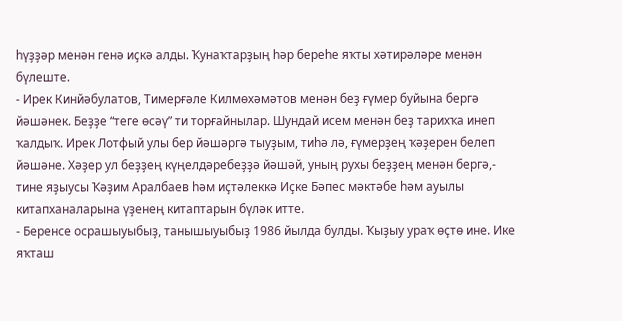һүҙҙәр менән генә иҫкә алды. Ҡунаҡтарҙың һәр береһе яҡты хәтирәләре менән бүлеште.
- Ирек Кинйәбулатов, Тимерғәле Килмөхәмәтов менән беҙ ғүмер буйына бергә йәшәнек. Беҙҙе “теге өсәү” ти торғайнылар. Шундай исем менән беҙ тарихҡа инеп ҡалдыҡ. Ирек Лотфый улы бер йәшәргә тыуҙым, тиһә лә, ғүмерҙең ҡәҙерен белеп йәшәне. Хәҙер ул беҙҙең күңелдәребеҙҙә йәшәй, уның рухы беҙҙең менән бергә,- тине яҙыусы Ҡәҙим Аралбаев һәм иҫтәлеккә Иҫке Бәпес мәктәбе һәм ауылы китапханаларына үҙенең китаптарын бүләк итте.
- Беренсе осрашыуыбыҙ, танышыуыбыҙ 1986 йылда булды. Ҡыҙыу ураҡ өҫтө ине. Ике яҡташ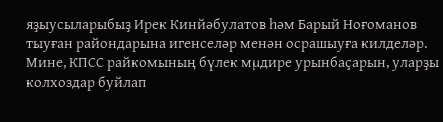яҙыусыларыбыҙ Ирек Кинйәбулатов һәм Барый Ноғоманов тыуған райондарына игенселәр менән осрашыуға килделәр. Мине, КПСС райкомының бүлек мµдире урынбаҫарын, уларҙы колхоздар буйлап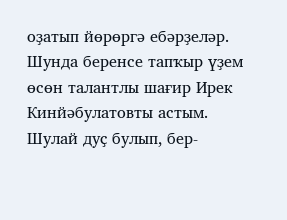оҙатып йөрөргә ебәрҙеләр. Шунда беренсе тапҡыр үҙем өсөн талантлы шағир Ирек Кинйәбулатовты астым. Шулай дуҫ булып, бер-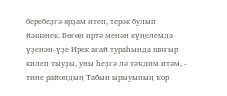беребеҙгә ярҙам итеп, терәк булып йәшәнек. Бөгөн иртә менән күңелемдә үҙенән-үҙе Ирек ағай тураһында шиғыр килеп тыуҙы, уны һеҙгә лә тәҡдим итәм, - тине райондың Табын ырыуының ҡор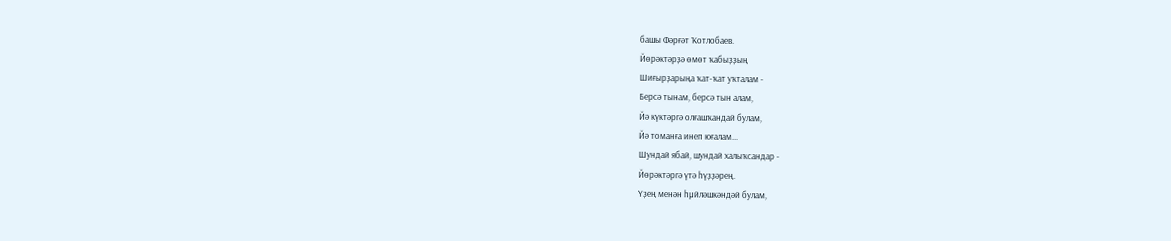башы Фәрғәт Ҡотлобаев.
Йөрәктәрҙә өмөт ҡабыҙҙың
Шиғырҙарыңа ҡат-ҡат уҡталам -
Берсә тынам, берсә тын алам,
Йә күктәргә олғашҡандай булам,
Йә томанға инеп юғалам...
Шундай ябай, шундай халыҡсандар -
Йөрәктәргә үтә һүҙҙәрең.
Үҙең менән һµйләшкәндәй булам,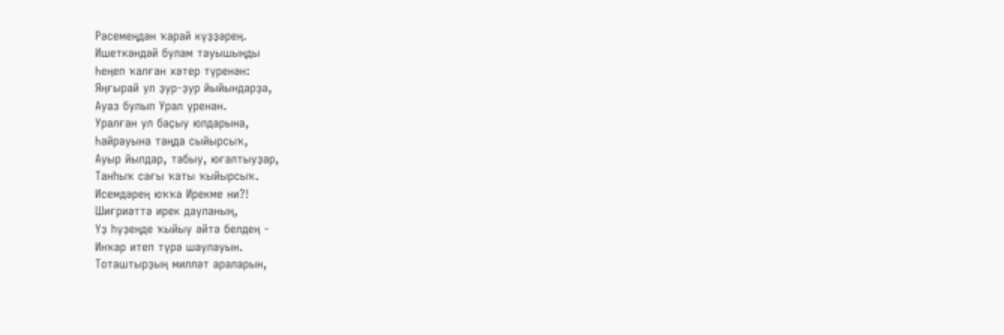Рәсемеңдән ҡарай күҙҙәрең.
Ишеткәндәй булам тауышыңды
Һеңеп ҡалған хәтер түренән:
Яңғырай ул ҙур-ҙур йыйындарҙа,
Ауаз булып Урал үренән.
Уралған ул баҫыу юлдарына,
Һайрауына таңда сыйырсыҡ,
Ауыр йылдар, табыу, юғалтыуҙар,
Танһыҡ сағы ҡаты ҡыйырсыҡ.
Исемдәрең юҡҡа Ирекме ни?!
Шиғриәттә ирек дауланың,
Үҙ һүҙеңде ҡыйыу әйтә белдең -
Инҡар итеп түрә шаулауын.
Тоташтырҙың милләт араларын,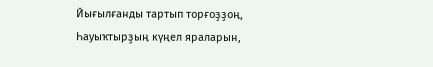Йығылғанды тартып торғоҙҙоң,
Һауыҡтырҙың күңел яраларын,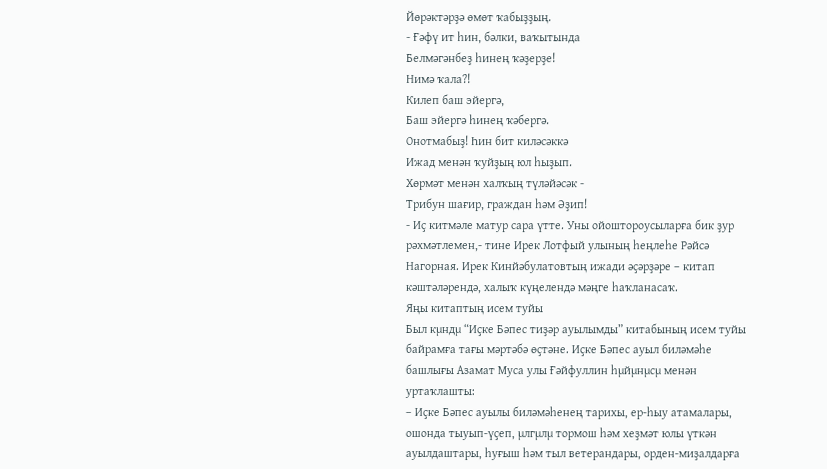Йөрәктәрҙә өмөт ҡабыҙҙың.
- Ғәфү ит һин, бәлки, ваҡытында
Белмәгәнбеҙ һинең ҡәҙерҙе!
Нимә ҡала?!
Килеп баш эйергә,
Баш эйергә һинең ҡәбергә.
Онотмабыҙ! Һин бит киләсәккә
Ижад менән ҡуйҙың юл һыҙып.
Хөрмәт менән халҡың түләйәсәк -
Трибун шағир, граждан һәм Әҙип!
- Иҫ китмәле матур сара үтте. Уны ойоштороусыларға бик ҙур рәхмәтлемен,- тине Ирек Лотфый улының һеңлеһе Рәйсә Нагорная. Ирек Кинйәбулатовтың ижади әҫәрҙәре – китап кәштәләрендә, халыҡ күңелендә мәңге һаҡланасаҡ.
Яңы китаптың исем туйы
Был кµндµ “Иҫке Бәпес тиҙәр ауылымды” китабының исем туйы байрамға тағы мәртәбә өҫтәне. Иҫке Бәпес ауыл биләмәһе башлығы Азамат Муса улы Ғәйфуллин һµйµнµсµ менән уртаҡлашты:
– Иҫке Бәпес ауылы биләмәһенең тарихы, ер-һыу атамалары, ошонда тыуып-үҫеп, µлгµлµ тормош һәм хеҙмәт юлы үткән ауылдаштары, һуғыш һәм тыл ветерандары, орден-миҙалдарға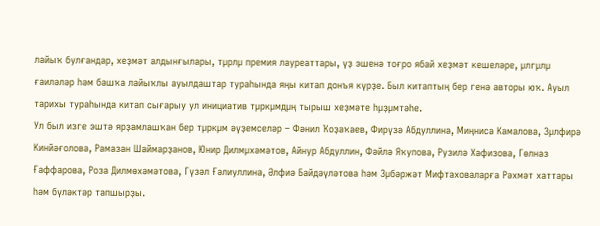лайыҡ булғандар, хеҙмәт алдынғылары, тµрлµ премия лауреаттары, үҙ эшенә тоғро ябай хеҙмәт кешеләре, µлгµлµ ғаиләләр һәм башҡа лайыҡлы ауылдаштар тураһында яңы китап донъя күрҙе. Был китаптың бер генә авторы юҡ. Ауыл тарихы тураһында китап сығарыу ул инициатив тµркµмдµң тырыш хеҙмәте һµҙµмтәһе.
Ул был изге эштә ярҙамлашҡан бер тµркµм әүҙемселәр – Фәнил Ҡоҙаҡаев, Фирүзә Абдуллина, Миңниса Камалова, Зµлфирә Кинйәғолова, Рамазан Шаймарҙанов, Юнир Дилмµхәмәтов, Айнур Абдуллин, Фәйлә Яҡупова, Рузилә Хафизова, Гөлназ Ғаффарова, Роза Дилмөхәмәтова, Гүзәл Ғәлиуллина, Әлфиә Байдәүләтова һәм Зµбәржәт Мифтаховаларға Рәхмәт хаттары һәм бүләктәр тапшырҙы.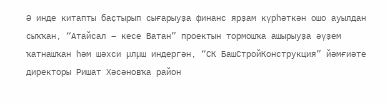Ә инде китапты баҫтырып сығарыуҙа финанс ярҙам күрһәткән ошо ауылдан сыҡҡан, “Атайсал – кесе Ватан” проектын тормошҡа ашырыуҙа әүҙем ҡатнашҡан һәм шәхси µлµш индергән, “СК БашСтройКонструкция” йәмғиәте директоры Ришат Хәсәновҡа район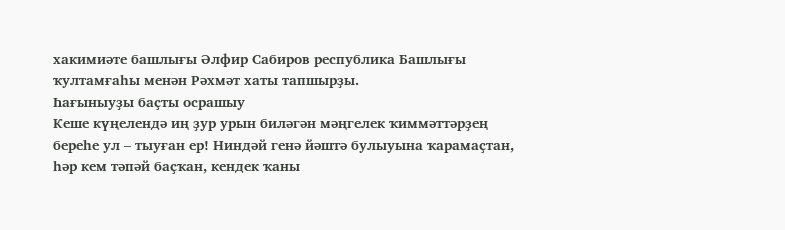хакимиәте башлығы Әлфир Сабиров республика Башлығы ҡултамғаһы менән Рәхмәт хаты тапшырҙы.
Һағыныуҙы баҫты осрашыу
Кеше күңелендә иң ҙур урын биләгән мәңгелек ҡиммәттәрҙең береһе ул – тыуған ер! Ниндәй генә йәштә булыуына ҡарамаҫтан, һәр кем тәпәй баҫҡан, кендек ҡаны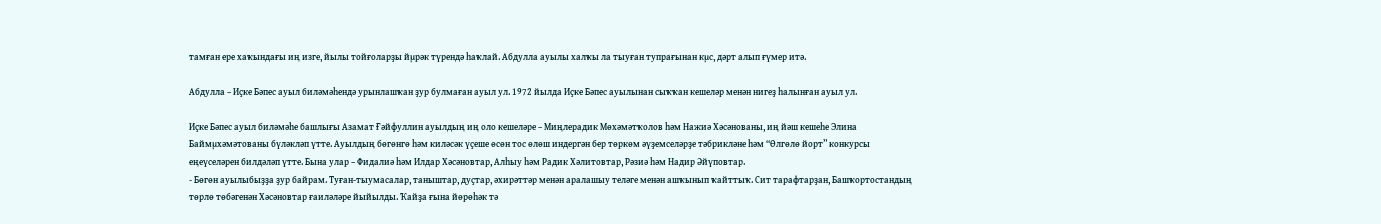тамған ере хаҡындағы иң изге, йылы тойғоларҙы йµрәк түрендә һаҡлай. Абдулла ауылы халҡы ла тыуған тупрағынан кµс, дәрт алып ғүмер итә.

Абдулла – Иҫке Бәпес ауыл биләмәһендә урынлашҡан ҙур булмаған ауыл ул. 1972 йылда Иҫке Бәпес ауылынан сыҡҡан кешеләр менән нигеҙ һалынған ауыл ул.

Иҫке Бәпес ауыл биләмәһе башлығы Азамат Ғәйфуллин ауылдың иң оло кешеләре – Миңлерадик Мөхәмәтҡолов һәм Нажиә Хәсәнованы, иң йәш кешеһе Элина Баймµхәмәтованы бүләкләп үтте. Ауылдың бөгөнгө һәм киләсәк үҫеше өсөн тос өлөш индергән бер төркөм әүҙемселәрҙе тәбрикләне һәм “Өлгөлө йорт” конкурсы еңеүселәрен билдәләп үтте. Бына улар – Фидалиә һәм Илдар Хәсәновтар, Алһыу һәм Радик Хәлитовтар, Рәзиә һәм Надир Әйүповтар.
- Бөгөн ауылыбыҙҙа ҙур байрам. Туған-тыумасалар, таныштар, дуҫтар, әхирәттәр менән аралашыу теләге менән ашҡынып ҡайттыҡ. Сит тарафтарҙан, Башҡортостандың төрлө төбәгенән Хәсәновтар ғаиләләре йыйылды. Ҡайҙа ғына йөрөһәк тә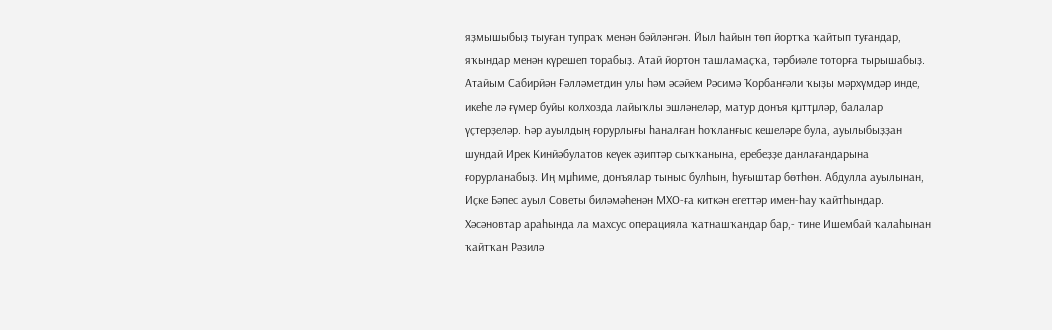яҙмышыбыҙ тыуған тупраҡ менән бәйләнгән. Йыл һайын төп йортҡа ҡайтып туғандар, яҡындар менән күрешеп торабыҙ. Атай йортон ташламаҫҡа, тәрбиәле тоторға тырышабыҙ. Атайым Сабирйән Ғәлләметдин улы һәм әсәйем Рәсимә Ҡорбанғәли ҡыҙы мәрхүмдәр инде, икеһе лә ғүмер буйы колхозда лайыҡлы эшләнеләр, матур донъя кµттµләр, балалар үҫтерҙеләр. Һәр ауылдың ғорурлығы һаналған һоҡланғыс кешеләре була, ауылыбыҙҙан шундай Ирек Кинйәбулатов кеүек әҙиптәр сыҡҡанына, еребеҙҙе данлағандарына ғорурланабыҙ. Иң мµһиме, донъялар тыныс булһын, һуғыштар бөтһөн. Абдулла ауылынан, Иҫке Бәпес ауыл Советы биләмәһенән МХО-ға киткән егеттәр имен-һау ҡайтһындар. Хәсәновтар араһында ла махсус операцияла ҡатнашҡандар бар,- тине Ишембай ҡалаһынан ҡайтҡан Рәзилә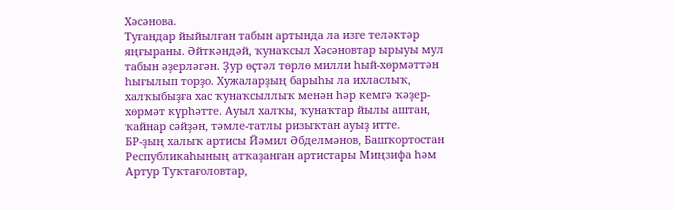Хәсәнова.
Туғандар йыйылған табын артында ла изге теләктәр яңғыраны. Әйткәндәй, ҡунаҡсыл Хәсәновтар ырыуы мул табын әҙерләгән. Ҙур өҫтәл төрлө милли һый-хөрмәттән һығылып торҙо. Хужаларҙың барыһы ла ихласлыҡ, халҡыбыҙға хас ҡунаҡсыллыҡ менән һәр кемгә ҡәҙер-хөрмәт күрһәтте. Ауыл халҡы, ҡунаҡтар йылы аштан, ҡайнар сәйҙән, тәмле-татлы ризыҡтан ауыҙ итте.
БР-ҙың халыҡ артисы Йәмил Әбделмәнов, Башҡортостан Республикаһының атҡаҙанған артистары Миңзифа һәм Артур Туҡтағоловтар,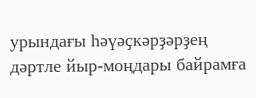урындағы һәүәҫкәрҙәрҙең дәртле йыр-моңдары байрамға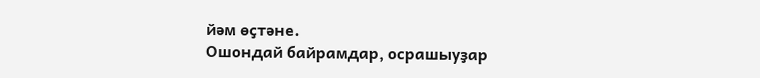йәм өҫтәне.
Ошондай байрамдар, осрашыуҙар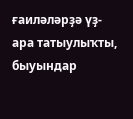ғаиләләрҙә үҙ-ара татыулыҡты, быуындар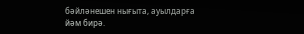бәйләнешен нығыта, ауылдарға йәм бирә.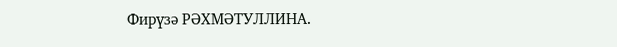Фирүзә РӘХМӘТУЛЛИНА.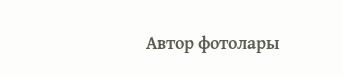Автор фотолары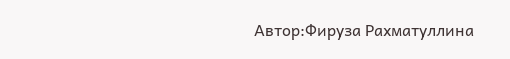Автор:Фируза Рахматуллина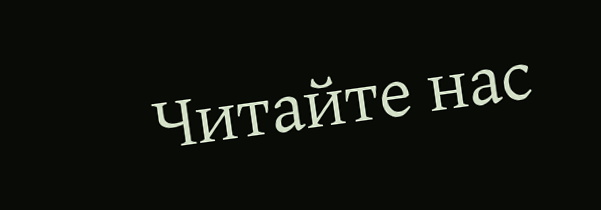Читайте нас